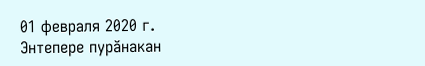01 февраля 2020 г.
Энтепере пурăнакан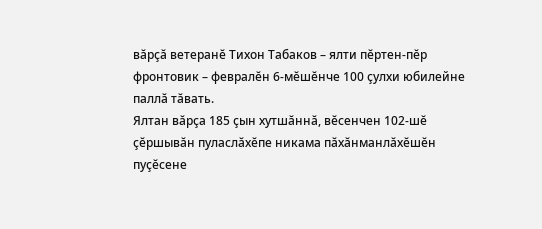вăрçă ветеранĕ Тихон Табаков – ялти пĕртен-пĕр фронтовик – февралĕн 6-мĕшĕнче 100 çулхи юбилейне паллă тăвать.
Ялтан вăрçа 185 çын хутшăннă, вĕсенчен 102-шĕ çĕршывăн пуласлăхĕпе никама пăхăнманлăхĕшĕн пуçĕсене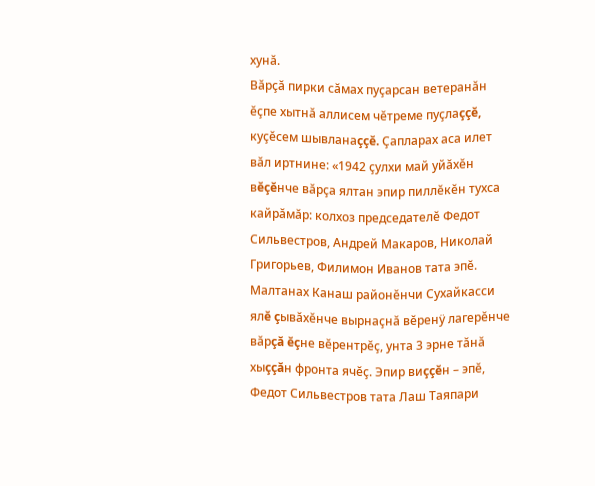хунă.
Вăрçă пирки сăмах пуçарсан ветеранăн ĕçпе хытнă аллисем чĕтреме пуçлаççĕ, куçĕсем шывланаççĕ. Çапларах аса илет вăл иртнине: «1942 çулхи май уйăхĕн вĕçĕнче вăрçа ялтан эпир пиллĕкĕн тухса кайрăмăр: колхоз председателĕ Федот Сильвестров, Андрей Макаров, Николай Григорьев, Филимон Иванов тата эпĕ. Малтанах Канаш районĕнчи Сухайкасси ялĕ çывăхĕнче вырнаçнă вĕренÿ лагерĕнче вăрçă ĕçне вĕрентрĕç, унта 3 эрне тăнă хыççăн фронта ячĕç. Эпир виççĕн – эпĕ, Федот Сильвестров тата Лаш Таяпари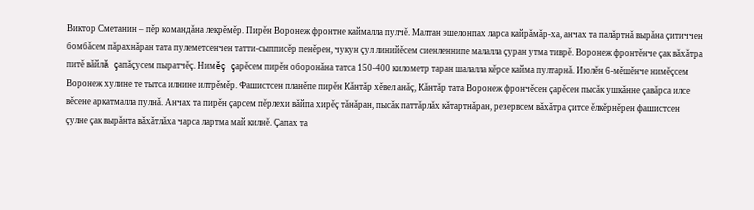Виктор Сметанин – пĕр командăна лекрĕмĕр. Пирĕн Воронеж фронтне каймалла пулчĕ. Малтан эшелонпах ларса кайрăмăр-ха, анчах та палăртнă вырăна çитиччен бомбăсем пăрахнăран тата пулеметсенчен татти-сыпписĕр пенĕрен, чукун çул линийĕсем сиенленнипе малалла çуран утма тиврĕ. Воронеж фронтĕнче çак вăхăтра питĕ вăйлă çапăçусем пыратчĕç. Нимĕç çарĕсем пирĕн оборонăна татса 150-400 километр таран шалалла кĕрсе кайма пултарнă. Июлĕн 6-мĕшĕнче нимĕçсем Воронеж хулине те тытса илнине илтрĕмĕр. Фашистсен планĕпе пирĕн Кăнтăр хĕвел анăç, Кăнтăр тата Воронеж фрончĕсен çарĕсен пысăк ушкăнне çавăрса илсе вĕсене аркатмалла пулнă. Анчах та пирĕн çарсем пĕрлехи вăйпа хирĕç тăнăран, пысăк паттăрлăх кăтартнăран, резервсем вăхăтра çитсе ĕлкĕрнĕрен фашистсен çулне çак вырăнта вăхăтлăха чарса лартма май килнĕ. Çапах та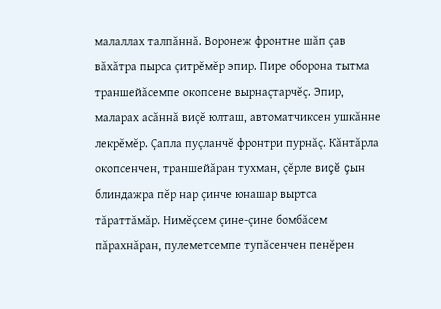малаллах талпăннă. Воронеж фронтне шăп çав вăхăтра пырса çитрĕмĕр эпир. Пире оборона тытма траншейăсемпе окопсене вырнаçтарчĕç. Эпир, маларах асăннă виçĕ юлташ, автоматчиксен ушкăнне лекрĕмĕр. Çапла пуçланчĕ фронтри пурнăç. Кăнтăрла окопсенчен, траншейăран тухман, çĕрле виçĕ çын блиндажра пĕр нар çинче юнашар выртса тăраттăмăр. Нимĕçсем çине-çине бомбăсем пăрахнăран, пулеметсемпе тупăсенчен пенĕрен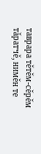таврара тĕтĕм-сĕрĕм тăратчĕ, нимĕн те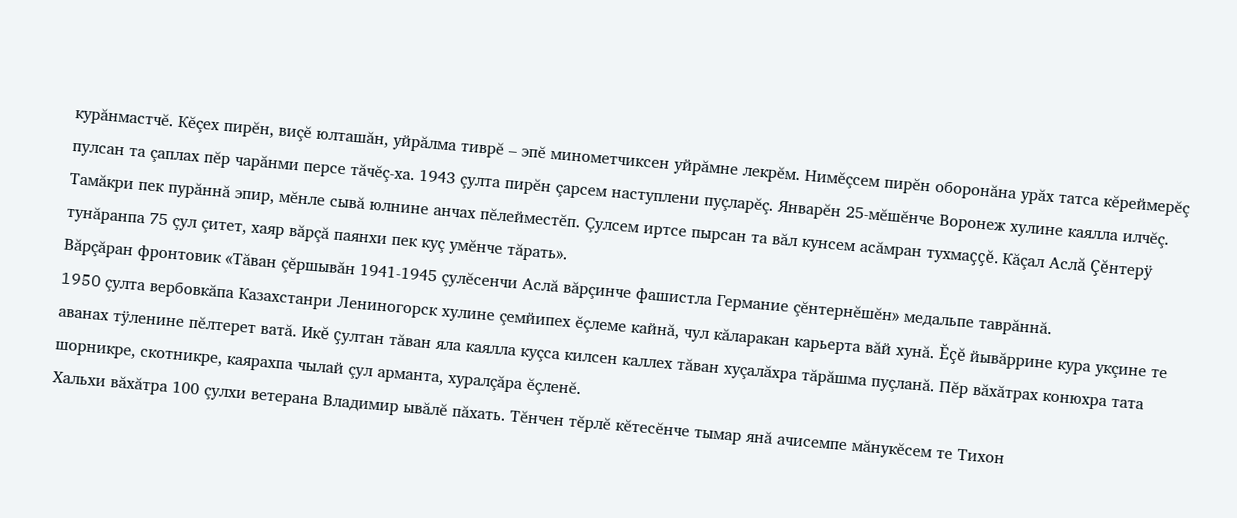курăнмастчĕ. Кĕçех пирĕн, виçĕ юлташăн, уйрăлма тиврĕ – эпĕ минометчиксен уйрăмне лекрĕм. Нимĕçсем пирĕн оборонăна урăх татса кĕреймерĕç пулсан та çаплах пĕр чарăнми персе тăчĕç-ха. 1943 çулта пирĕн çарсем наступлени пуçларĕç. Январĕн 25-мĕшĕнче Воронеж хулине каялла илчĕç. Тамăкри пек пурăннă эпир, мĕнле сывă юлнине анчах пĕлейместĕп. Çулсем иртсе пырсан та вăл кунсем асăмран тухмаççĕ. Кăçал Аслă Çĕнтерÿ тунăранпа 75 çул çитет, хаяр вăрçă паянхи пек куç умĕнче тăрать».
Вăрçăран фронтовик «Тăван çĕршывăн 1941-1945 çулĕсенчи Аслă вăрçинче фашистла Германие çĕнтернĕшĕн» медальпе таврăннă.
1950 çулта вербовкăпа Казахстанри Лениногорск хулине çемйипех ĕçлеме кайнă, чул кăларакан карьерта вăй хунă. Ĕçĕ йывăррине кура укçине те аванах тÿленине пĕлтерет ватă. Икĕ çултан тăван яла каялла куçса килсен каллех тăван хуçалăхра тăрăшма пуçланă. Пĕр вăхăтрах конюхра тата шорникре, скотникре, каярахпа чылай çул арманта, хуралçăра ĕçленĕ.
Хальхи вăхăтра 100 çулхи ветерана Владимир ывăлĕ пăхать. Тĕнчен тĕрлĕ кĕтесĕнче тымар янă ачисемпе мăнукĕсем те Тихон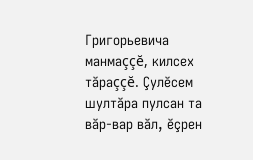Григорьевича манмаççĕ, килсех тăраççĕ. Çулĕсем шултăра пулсан та вăр-вар вăл, ĕçрен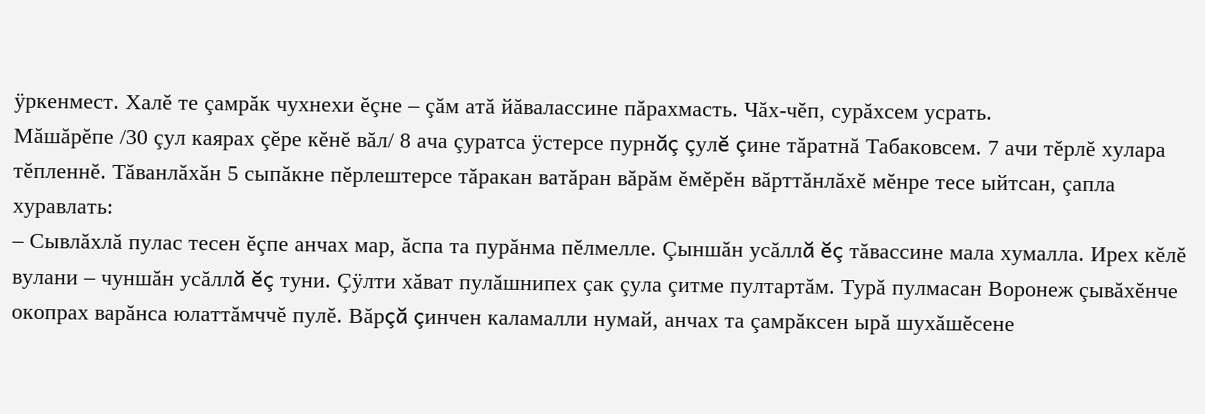ÿркенмест. Халĕ те çамрăк чухнехи ĕçне – çăм атă йăвалассине пăрахмасть. Чăх-чĕп, сурăхсем усрать.
Мăшăрĕпе /30 çул каярах çĕре кĕнĕ вăл/ 8 ача çуратса ÿстерсе пурнăç çулĕ çине тăратнă Табаковсем. 7 ачи тĕрлĕ хулара тĕпленнĕ. Тăванлăхăн 5 сыпăкне пĕрлештерсе тăракан ватăран вăрăм ĕмĕрĕн вăрттăнлăхĕ мĕнре тесе ыйтсан, çапла хуравлать:
– Сывлăхлă пулас тесен ĕçпе анчах мар, ăспа та пурăнма пĕлмелле. Çыншăн усăллă ĕç тăвассине мала хумалла. Ирех кĕлĕ вулани – чуншăн усăллă ĕç туни. Çÿлти хăват пулăшнипех çак çула çитме пултартăм. Турă пулмасан Воронеж çывăхĕнче окопрах варăнса юлаттăмччĕ пулĕ. Вăрçă çинчен каламалли нумай, анчах та çамрăксен ырă шухăшĕсене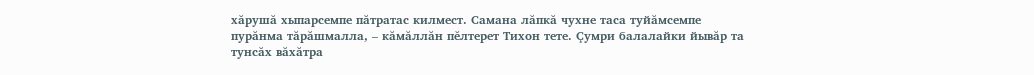хăрушă хыпарсемпе пăтратас килмест. Самана лăпкă чухне таса туйăмсемпе пурăнма тăрăшмалла, – кăмăллăн пĕлтерет Тихон тете. Çумри балалайки йывăр та тунсăх вăхăтра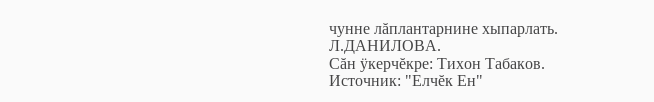чунне лăплантарнине хыпарлать.
Л.ДАНИЛОВА.
Сăн ÿкерчĕкре: Тихон Табаков.
Источник: "Елчĕк Ен"